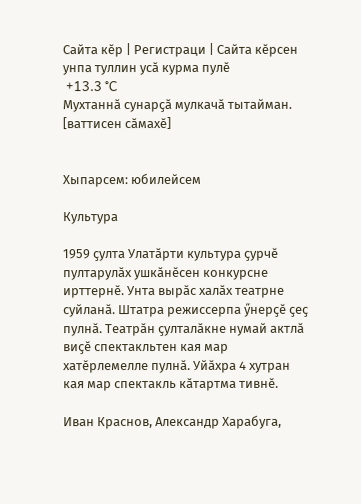Сайта кӗр | Регистраци | Сайта кӗрсен унпа туллин усӑ курма пулӗ
 +13.3 °C
Мухтаннӑ сунарҫӑ мулкачӑ тытайман.
[ваттисен сӑмахӗ]


Хыпарсем: юбилейсем

Культура

1959 ҫулта Улатӑрти культура ҫурчӗ пултарулӑх ушкӑнӗсен конкурсне ирттернӗ. Унта вырӑс халӑх театрне суйланӑ. Штатра режиссерпа ӳнерҫӗ ҫеҫ пулнӑ. Театрӑн ҫулталӑкне нумай актлӑ виҫӗ спектакльтен кая мар хатӗрлемелле пулнӑ. Уйӑхра 4 хутран кая мар спектакль кӑтартма тивнӗ.

Иван Краснов, Александр Харабуга,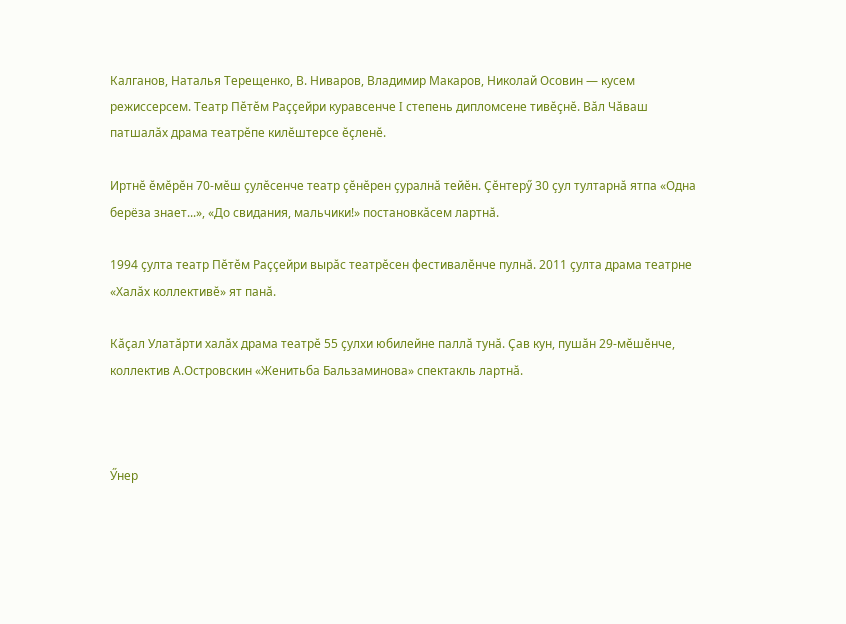Калганов, Наталья Терещенко, В. Ниваров, Владимир Макаров, Николай Осовин — кусем режиссерсем. Театр Пӗтӗм Раҫҫейри куравсенче I степень дипломсене тивӗҫнӗ. Вӑл Чӑваш патшалӑх драма театрӗпе килӗштерсе ӗҫленӗ.

Иртнӗ ӗмӗрӗн 70-мӗш ҫулӗсенче театр ҫӗнӗрен ҫуралнӑ тейӗн. Ҫӗнтерӳ 30 ҫул тултарнӑ ятпа «Одна берёза знает...», «До свидания, мальчики!» постановкӑсем лартнӑ.

1994 ҫулта театр Пӗтӗм Раҫҫейри вырӑс театрӗсен фестивалӗнче пулнӑ. 2011 ҫулта драма театрне «Халӑх коллективӗ» ят панӑ.

Кӑҫал Улатӑрти халӑх драма театрӗ 55 ҫулхи юбилейне паллӑ тунӑ. Ҫав кун, пушӑн 29-мӗшӗнче, коллектив А.Островскин «Женитьба Бальзаминова» спектакль лартнӑ.



Ӳнер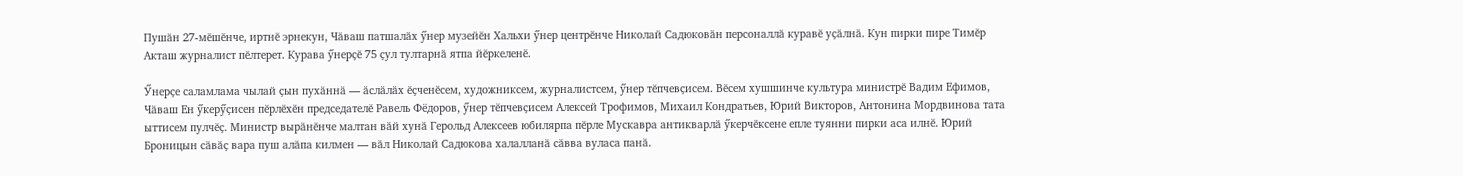Пушӑн 27-мӗшӗнче, иртнӗ эрнекун, Чӑваш патшалӑх ӳнер музейӗн Хальхи ӳнер центрӗнче Николай Садюковӑн персоналлӑ куравӗ уҫӑлнӑ. Кун пирки пире Тимӗр Акташ журналист пӗлтерет. Курава ӳнерҫӗ 75 ҫул тултарнӑ ятпа йӗркеленӗ.

Ӳнерҫе саламлама чылай ҫын пухӑннӑ — ӑслӑлӑх ӗҫченӗсем, художниксем, журналистсем, ӳнер тӗпчевҫисем. Вӗсем хушшинче культура министрӗ Вадим Ефимов, Чӑваш Ен ӳкерӳҫисен пӗрлӗхӗн председателӗ Равель Фёдоров, ӳнер тӗпчевҫисем Алексей Трофимов, Михаил Кондратьев, Юрий Викторов, Антонина Мордвинова тата ыттисем пулчӗҫ. Министр вырӑнӗнче малтан вӑй хунӑ Герольд Алексеев юбилярпа пӗрле Мускавра антикварлӑ ӳкерчӗксене епле туянни пирки аса илнӗ. Юрий Броницын сӑвӑҫ вара пуш алӑпа килмен — вӑл Николай Садюкова халалланӑ сӑвва вуласа панӑ.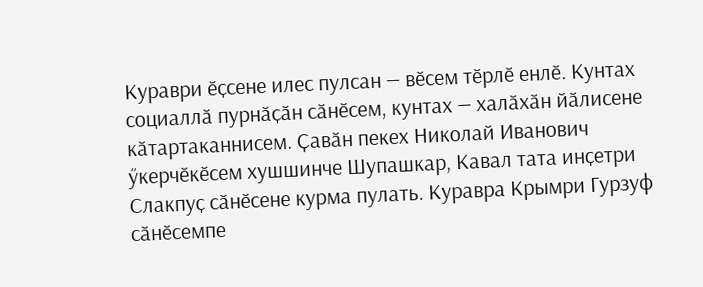Кураври ӗҫсене илес пулсан — вӗсем тӗрлӗ енлӗ. Кунтах социаллӑ пурнӑҫӑн сӑнӗсем, кунтах — халӑхӑн йӑлисене кӑтартаканнисем. Ҫавӑн пекех Николай Иванович ӳкерчӗкӗсем хушшинче Шупашкар, Кавал тата инҫетри Слакпуҫ сӑнӗсене курма пулать. Куравра Крымри Гурзуф сӑнӗсемпе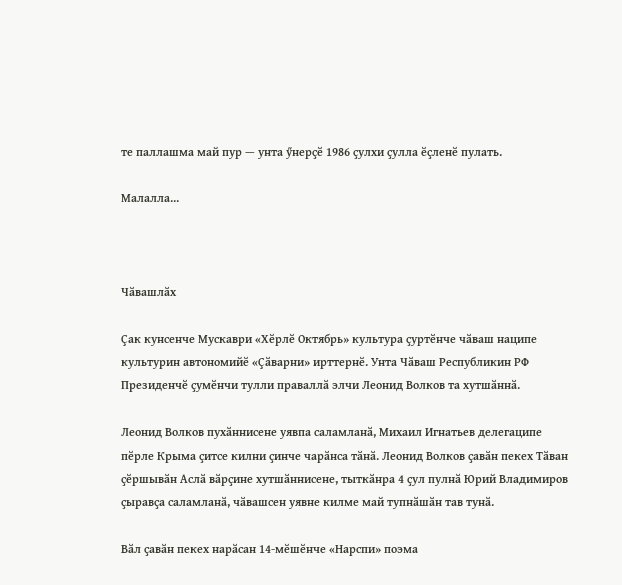те паллашма май пур — унта ӳнерҫӗ 1986 ҫулхи ҫулла ӗҫленӗ пулать.

Малалла...



Чӑвашлӑх

Ҫак кунсенче Мускаври «Хӗрлӗ Октябрь» культура ҫуртӗнче чӑваш наципе культурин автономийӗ «Ҫӑварни» ирттернӗ. Унта Чӑваш Республикин РФ Президенчӗ ҫумӗнчи тулли праваллӑ элчи Леонид Волков та хутшӑннӑ.

Леонид Волков пухӑннисене уявпа саламланӑ, Михаил Игнатьев делегаципе пӗрле Крыма ҫитсе килни ҫинче чарӑнса тӑнӑ. Леонид Волков ҫавӑн пекех Тӑван ҫӗршывӑн Аслӑ вӑрҫине хутшӑннисене, тыткӑнра 4 ҫул пулнӑ Юрий Владимиров ҫыравҫа саламланӑ, чӑвашсен уявне килме май тупнӑшӑн тав тунӑ.

Вӑл ҫавӑн пекех нарӑсан 14-мӗшӗнче «Нарспи» поэма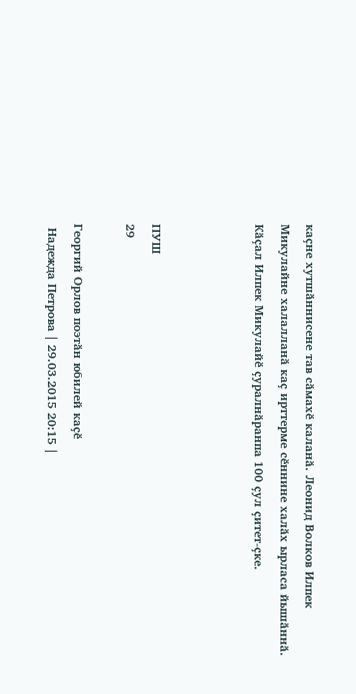каҫне хутшӑннисене тав сӑмахӗ каланӑ. Леонид Волков Илпек Микулайне халалланӑ каҫ ирттерме сӗннине халӑх ырласа йышӑннӑ. Кӑҫал Илпек Микулайӗ ҫуралнӑранпа 100 ҫул ҫитет-ҫке.



ПУШ
29

Георгий Орлов поэтӑн юбилей каҫӗ
 Надежда Петрова | 29.03.2015 20:15 |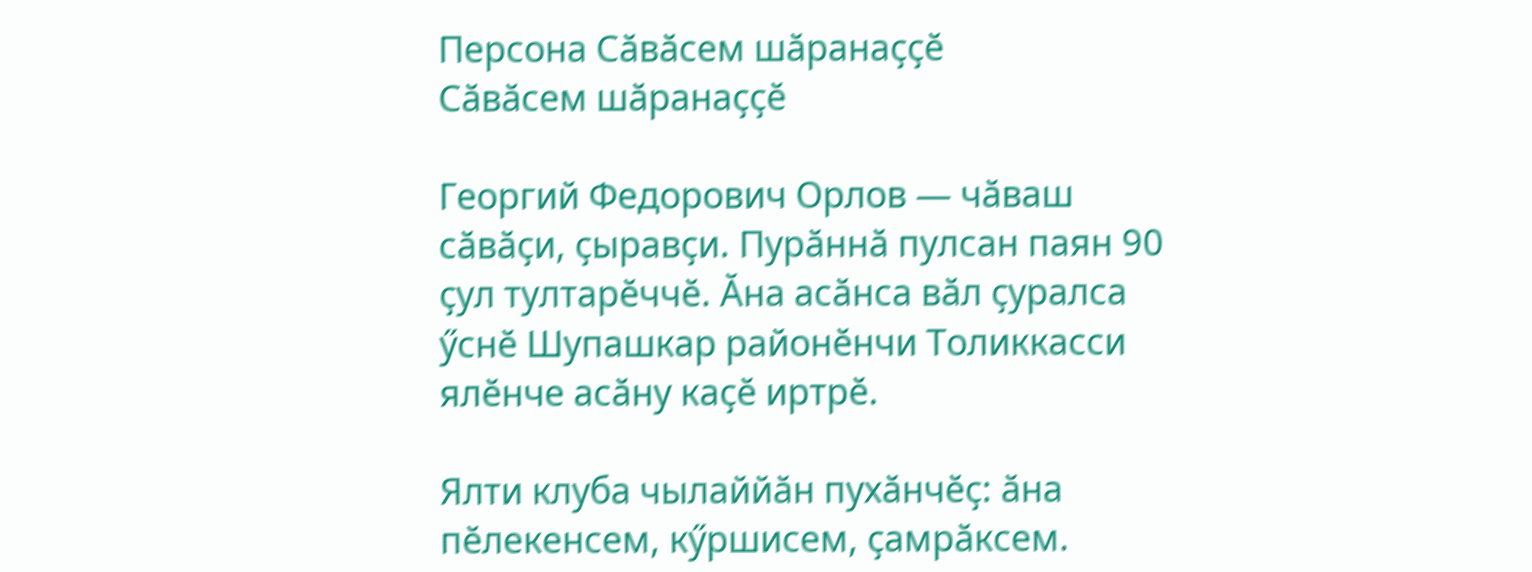Персона Сӑвӑсем шӑранаҫҫӗ
Сӑвӑсем шӑранаҫҫӗ

Георгий Федорович Орлов — чӑваш сӑвӑҫи, ҫыравҫи. Пурӑннӑ пулсан паян 90 ҫул тултарӗччӗ. Ӑна асӑнса вӑл ҫуралса ӳснӗ Шупашкар районӗнчи Толиккасси ялӗнче асӑну каҫӗ иртрӗ.

Ялти клуба чылаййӑн пухӑнчӗҫ: ӑна пӗлекенсем, кӳршисем, ҫамрӑксем.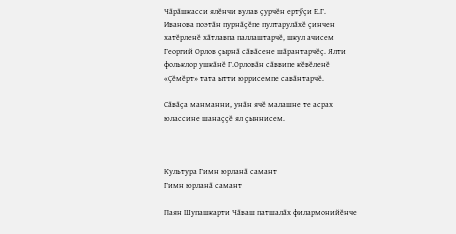Чӑрӑшкасси ялӗнчи вулав ҫурчӗн ертӳҫи Е.Г. Иванова поэтӑн пурнӑҫӗпе пултарулӑхӗ ҫинчен хатӗрленӗ хӑтлавпа паллаштарчӗ, шкул ачисем Георгий Орлов ҫырнӑ сӑвӑсене шӑрантарчӗҫ. Ялти фольклор ушкӑнӗ Г.Орловӑн сӑввипе кӗвӗленӗ «Ҫӗмӗрт» тата ытти юррисемпе савӑнтарчӗ.

Сӑвӑҫа манманни, унӑн ячӗ малашне те асрах юлассине шанаҫҫӗ ял ҫыннисем.



Культура Гимн юрланӑ самант
Гимн юрланӑ самант

Паян Шупашкарти Чӑваш патшалӑх филармонийӗнче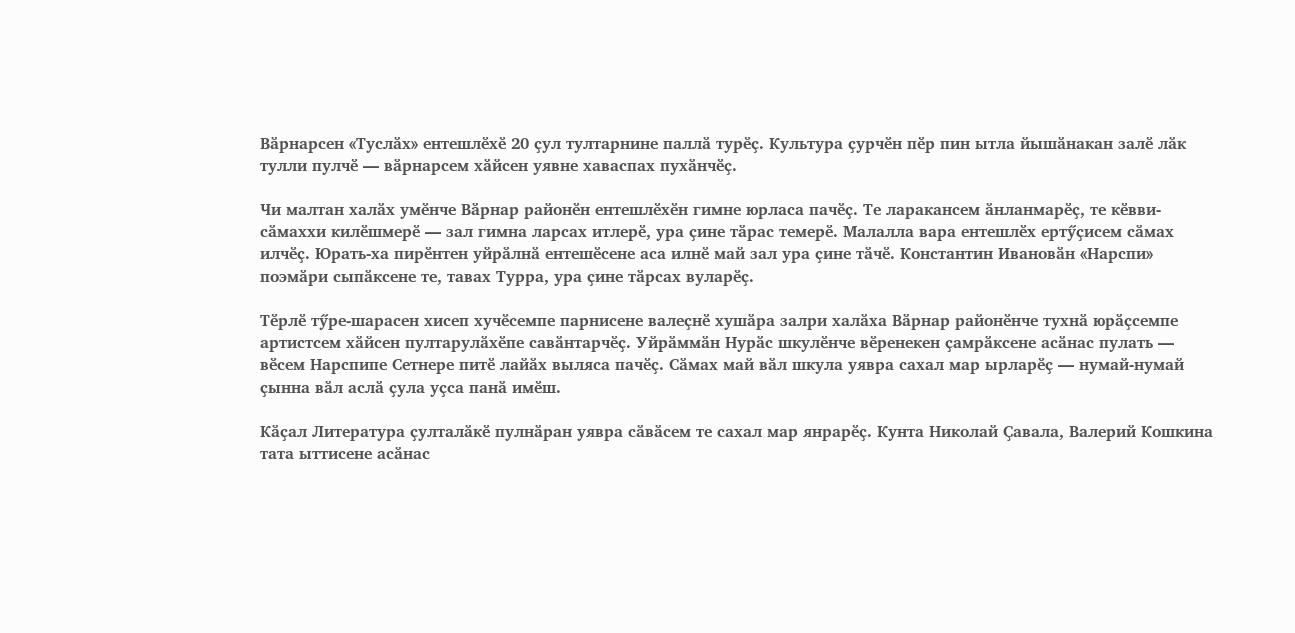Вӑрнарсен «Туслӑх» ентешлӗхӗ 20 ҫул тултарнине паллӑ турӗҫ. Культура ҫурчӗн пӗр пин ытла йышӑнакан залӗ лӑк тулли пулчӗ — вӑрнарсем хӑйсен уявне хаваспах пухӑнчӗҫ.

Чи малтан халӑх умӗнче Вӑрнар районӗн ентешлӗхӗн гимне юрласа пачӗҫ. Те ларакансем ӑнланмарӗҫ, те кӗвви-сӑмаххи килӗшмерӗ — зал гимна ларсах итлерӗ, ура ҫине тӑрас темерӗ. Малалла вара ентешлӗх ертӳҫисем сӑмах илчӗҫ. Юрать-ха пирӗнтен уйрӑлнӑ ентешӗсене аса илнӗ май зал ура ҫине тӑчӗ. Константин Ивановӑн «Нарспи» поэмӑри сыпӑксене те, тавах Турра, ура ҫине тӑрсах вуларӗҫ.

Тӗрлӗ тӳре-шарасен хисеп хучӗсемпе парнисене валеҫнӗ хушӑра залри халӑха Вӑрнар районӗнче тухнӑ юрӑҫсемпе артистсем хӑйсен пултарулӑхӗпе савӑнтарчӗҫ. Уйрӑммӑн Нурӑс шкулӗнче вӗренекен ҫамрӑксене асӑнас пулать — вӗсем Нарспипе Сетнере питӗ лайӑх выляса пачӗҫ. Сӑмах май вӑл шкула уявра сахал мар ырларӗҫ — нумай-нумай ҫынна вӑл аслӑ ҫула уҫса панӑ имӗш.

Кӑҫал Литература ҫулталӑкӗ пулнӑран уявра сӑвӑсем те сахал мар янрарӗҫ. Кунта Николай Ҫавала, Валерий Кошкина тата ыттисене асӑнас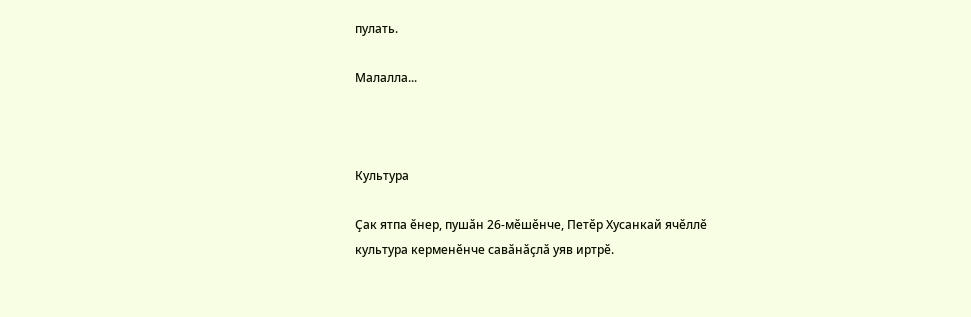пулать.

Малалла...



Культура

Ҫак ятпа ӗнер, пушӑн 26-мӗшӗнче, Петӗр Хусанкай ячӗллӗ культура керменӗнче савӑнӑҫлӑ уяв иртрӗ.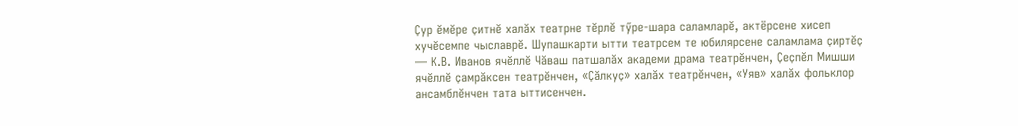Ҫур ӗмӗре ҫитнӗ халӑх театрне тӗрлӗ тӳре-шара саламларӗ, актёрсене хисеп хучӗсемпе чыславрӗ. Шупашкарти ытти театрсем те юбилярсене саламлама ҫиртӗҫ — К.В. Иванов ячӗллӗ Чӑваш патшалӑх академи драма театрӗнчен, Ҫеҫпӗл Мишши ячӗллӗ ҫамрӑксен театрӗнчен, «Ҫӑлкуҫ» халӑх театрӗнчен, «Уяв» халӑх фольклор ансамблӗнчен тата ыттисенчен.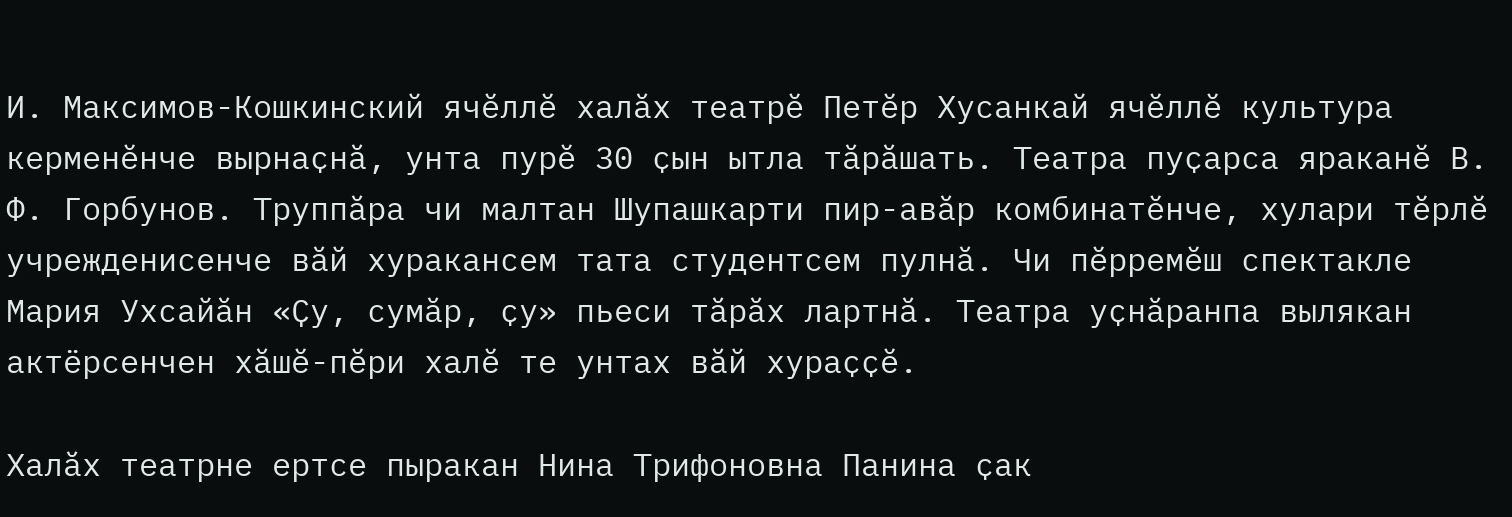И. Максимов-Кошкинский ячӗллӗ халӑх театрӗ Петӗр Хусанкай ячӗллӗ культура керменӗнче вырнаҫнӑ, унта пурӗ 30 ҫын ытла тӑрӑшать. Театра пуҫарса яраканӗ В. Ф. Горбунов. Труппӑра чи малтан Шупашкарти пир-авӑр комбинатӗнче, хулари тӗрлӗ учрежденисенче вӑй хуракансем тата студентсем пулнӑ. Чи пӗрремӗш спектакле Мария Ухсайӑн «Ҫу, сумӑр, ҫу» пьеси тӑрӑх лартнӑ. Театра уҫнӑранпа вылякан актёрсенчен хӑшӗ-пӗри халӗ те унтах вӑй хураҫҫӗ.

Халӑх театрне ертсе пыракан Нина Трифоновна Панина ҫак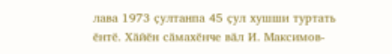лава 1973 ҫултанпа 45 ҫул хушши туртать ӗнтӗ. Хӑйӗн сӑмахӗнче вӑл И. Максимов-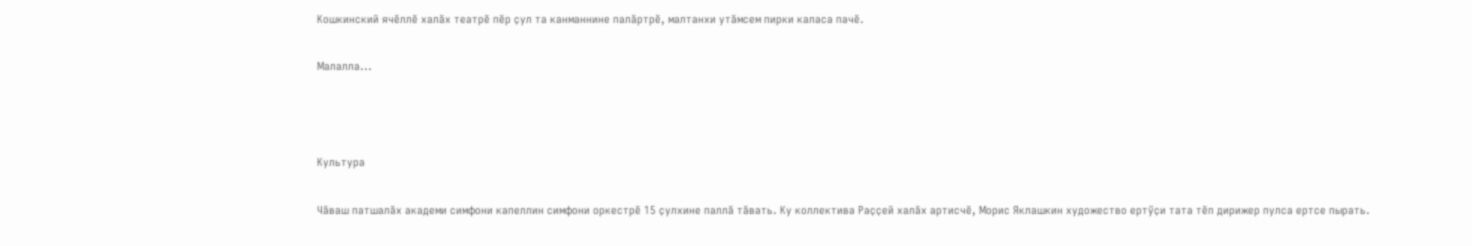Кошкинский ячӗллӗ халӑх театрӗ пӗр ҫул та канманнине палӑртрӗ, малтанхи утӑмсем пирки каласа пачӗ.

Малалла...



Культура

Чӑваш патшалӑх академи симфони капеллин симфони оркестрӗ 15 ҫулхине паллӑ тӑвать. Ку коллектива Раҫҫей халӑх артисчӗ, Морис Яклашкин художество ертӳҫи тата тӗп дирижер пулса ертсе пырать.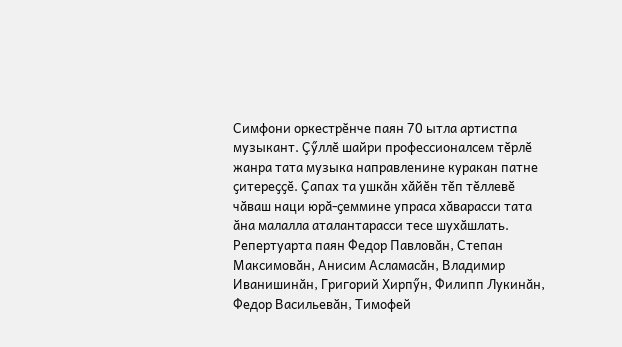Симфони оркестрӗнче паян 70 ытла артистпа музыкант. Ҫӳллӗ шайри профессионалсем тӗрлӗ жанра тата музыка направленине куракан патне ҫитереҫҫӗ. Ҫапах та ушкӑн хӑйӗн тӗп тӗллевӗ чӑваш наци юрӑ-ҫеммине упраса хӑварасси тата ӑна малалла аталантарасси тесе шухӑшлать. Репертуарта паян Федор Павловӑн, Степан Максимовӑн, Анисим Асламасӑн, Владимир Иванишинӑн, Григорий Хирпӳн, Филипп Лукинӑн, Федор Васильевӑн, Тимофей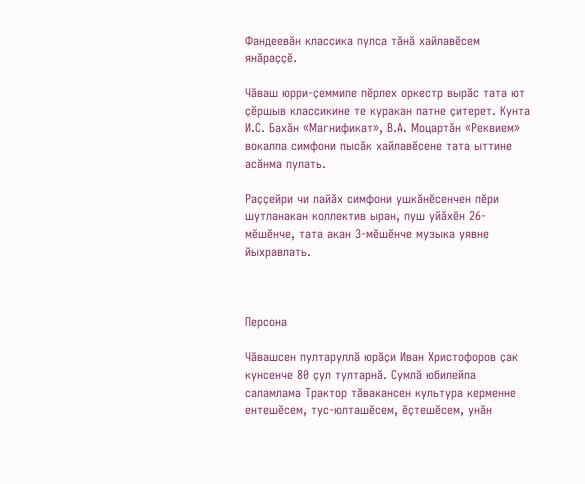Фандеевӑн классика пулса тӑнӑ хайлавӗсем янӑраҫҫӗ.

Чӑваш юрри-ҫеммипе пӗрлех оркестр вырӑс тата ют ҫӗршыв классикине те куракан патне ҫитерет. Кунта И.С. Бахӑн «Магнификат», В.А. Моцартӑн «Реквием» вокалпа симфони пысӑк хайлавӗсене тата ыттине асӑнма пулать.

Раҫҫейри чи лайӑх симфони ушкӑнӗсенчен пӗри шутланакан коллектив ыран, пуш уйӑхӗн 26-мӗшӗнче, тата акан 3-мӗшӗнче музыка уявне йыхравлать.



Персона

Чӑвашсен пултаруллӑ юрӑҫи Иван Христофоров ҫак кунсенче 80 ҫул тултарнӑ. Сумлӑ юбилейпа саламлама Трактор тӑвакансен культура керменне ентешӗсем, тус-юлташӗсем, ӗҫтешӗсем, унӑн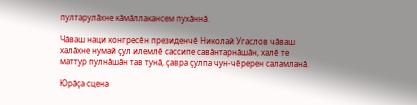пултарулӑхне кӑмӑллакансем пухӑннӑ.

Чӑваш наци конгресӗн президенчӗ Николай Угаслов чӑваш халӑхне нумай ҫул илемлӗ сассипе савӑнтарнӑшӑн, халӗ те маттур пулнӑшӑн тав тунӑ, ҫавра ҫулпа чун-чӗререн саламланӑ.

Юрӑҫа сцена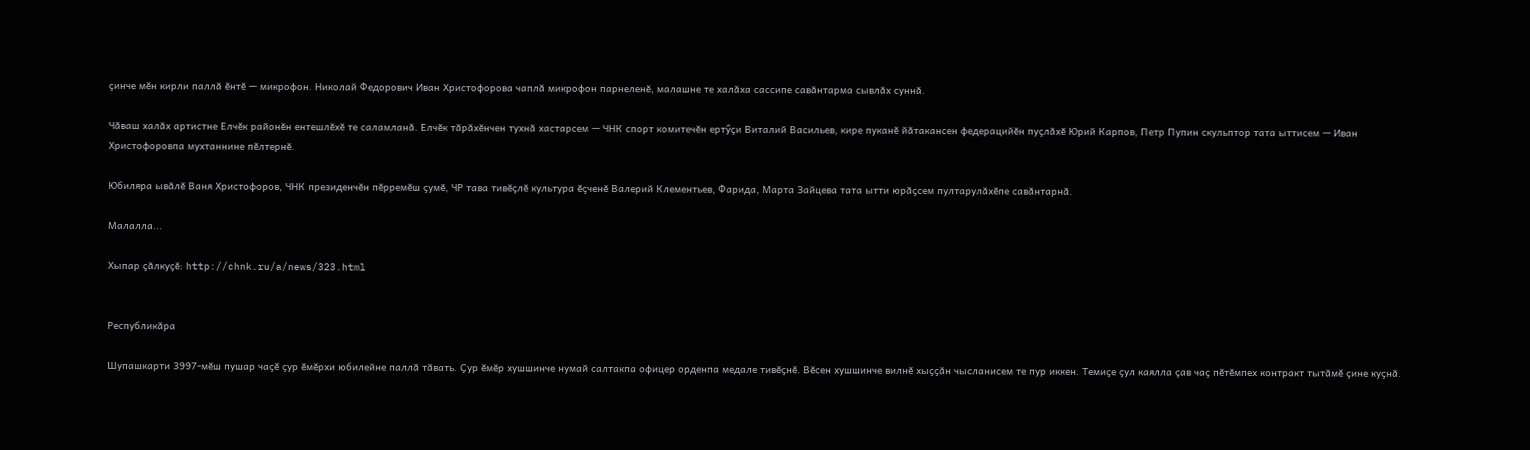ҫинче мӗн кирли паллӑ ӗнтӗ — микрофон. Николай Федорович Иван Христофорова чаплӑ микрофон парнеленӗ, малашне те халӑха сассипе савӑнтарма сывлӑх суннӑ.

Чӑваш халӑх артистне Елчӗк районӗн ентешлӗхӗ те саламланӑ. Елчӗк тӑрӑхӗнчен тухнӑ хастарсем — ЧНК спорт комитечӗн ертӳҫи Виталий Васильев, кире пуканӗ йӑтакансен федерацийӗн пуҫлӑхӗ Юрий Карпов, Петр Пупин скульптор тата ыттисем — Иван Христофоровпа мухтаннине пӗлтернӗ.

Юбиляра ывӑлӗ Ваня Христофоров, ЧНК президенчӗн пӗрремӗш ҫумӗ, ЧР тава тивӗҫлӗ культура ӗҫченӗ Валерий Клементьев, Фарида, Марта Зайцева тата ытти юрӑҫсем пултарулӑхӗпе савӑнтарнӑ.

Малалла...

Хыпар ҫӑлкуҫӗ: http://chnk.ru/a/news/323.html


Республикӑра

Шупашкарти 3997-мӗш пушар чаҫӗ ҫур ӗмӗрхи юбилейне паллӑ тӑвать. Ҫур ӗмӗр хушшинче нумай салтакпа офицер орденпа медале тивӗҫнӗ. Вӗсен хушшинче вилнӗ хыҫҫӑн чысланисем те пур иккен. Темиҫе ҫул каялла ҫав чаҫ пӗтӗмпех контракт тытӑмӗ ҫине куҫнӑ.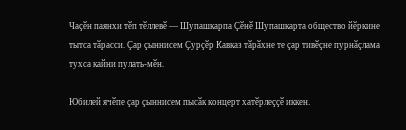Чаҫӗн паянхи тӗп тӗллевӗ — Шупашкарпа Ҫӗнӗ Шупашкарта общество йӗркине тытса тӑрасси. Ҫар ҫыннисем Ҫурҫӗр Кавказ тӑрӑхне те ҫар тивӗҫне пурнӑҫлама тухса кайни пулать-мӗн.

Юбилей ячӗпе ҫар ҫыннисем пысӑк концерт хатӗрлеҫҫӗ иккен.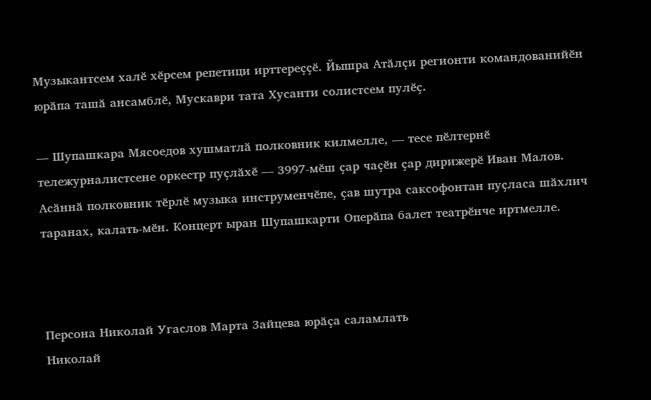Музыкантсем халӗ хӗрсем репетици ирттереҫҫӗ. Йышра Атӑлҫи регионти командованийӗн юрӑпа ташӑ ансамблӗ, Мускаври тата Хусанти солистсем пулӗҫ.

— Шупашкара Мясоедов хушматлӑ полковник килмелле, — тесе пӗлтернӗ тележурналистсене оркестр пуҫлӑхӗ — 3997-мӗш ҫар чаҫӗн ҫар дирижерӗ Иван Малов. Асӑннӑ полковник тӗрлӗ музыка инструменчӗпе, ҫав шутра саксофонтан пуҫласа шӑхлич таранах, калать-мӗн. Концерт ыран Шупашкарти Оперӑпа балет театрӗнче иртмелле.



Персона Николай Угаслов Марта Зайцева юрӑҫа саламлать
Николай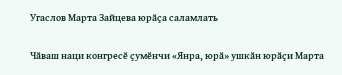Угаслов Марта Зайцева юрӑҫа саламлать

Чӑваш наци конгресӗ ҫумӗнчи «Янра, юрӑ» ушкӑн юрӑҫи Марта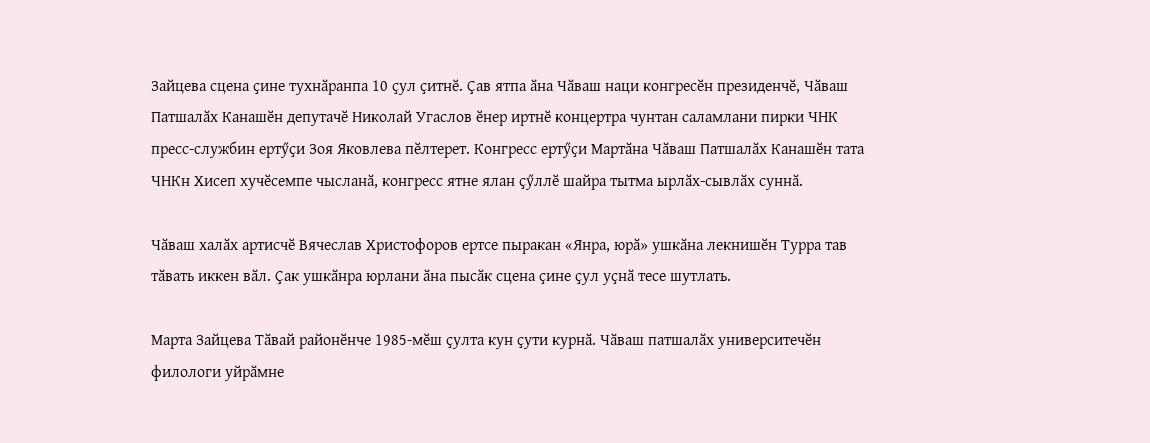Зайцева сцена ҫине тухнӑранпа 10 ҫул ҫитнӗ. Ҫав ятпа ӑна Чӑваш наци конгресӗн президенчӗ, Чӑваш Патшалӑх Канашӗн депутачӗ Николай Угаслов ӗнер иртнӗ концертра чунтан саламлани пирки ЧНК пресс-службин ертӳҫи Зоя Яковлева пӗлтерет. Конгресс ертӳҫи Мартӑна Чӑваш Патшалӑх Канашӗн тата ЧНКн Хисеп хучӗсемпе чысланӑ, конгресс ятне ялан ҫӳллӗ шайра тытма ырлӑх-сывлӑх суннӑ.

Чӑваш халӑх артисчӗ Вячеслав Христофоров ертсе пыракан «Янра, юрӑ» ушкӑна лекнишӗн Турра тав тӑвать иккен вӑл. Ҫак ушкӑнра юрлани ӑна пысӑк сцена ҫине ҫул уҫнӑ тесе шутлать.

Марта Зайцева Тӑвай районӗнче 1985-мӗш ҫулта кун ҫути курнӑ. Чӑваш патшалӑх университечӗн филологи уйрӑмне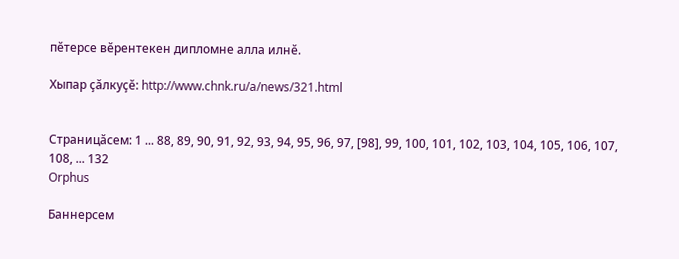пӗтерсе вӗрентекен дипломне алла илнӗ.

Хыпар ҫӑлкуҫӗ: http://www.chnk.ru/a/news/321.html


Страницӑсем: 1 ... 88, 89, 90, 91, 92, 93, 94, 95, 96, 97, [98], 99, 100, 101, 102, 103, 104, 105, 106, 107, 108, ... 132
Orphus

Баннерсем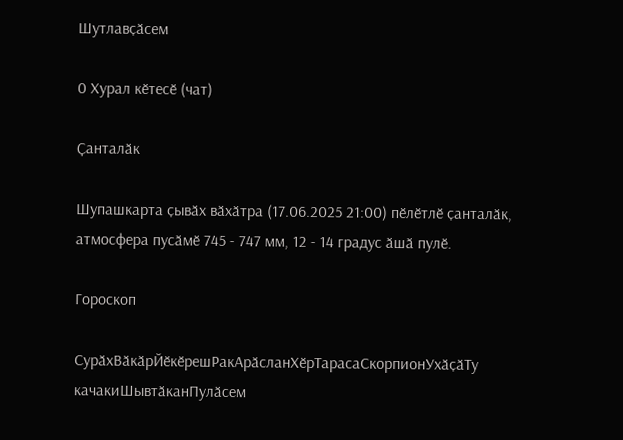Шутлавҫӑсем

0 Хурал кӗтесӗ (чат)

Ҫанталӑк

Шупашкарта ҫывӑх вӑхӑтра (17.06.2025 21:00) пӗлӗтлӗ ҫанталӑк, атмосфера пусӑмӗ 745 - 747 мм, 12 - 14 градус ӑшӑ пулӗ.

Гороскоп

СурӑхВӑкӑрЙӗкӗрешРакАрӑсланХӗрТарасаСкорпионУхӑҫӑТу качакиШывтӑканПулӑсем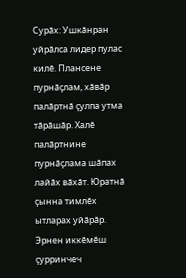Сурӑх: Ушкӑнран уйрӑлса лидер пулас килӗ. Плансене пурнӑҫлам, хӑвӑр палӑртнӑ ҫулпа утма тӑрӑшӑр. Халӗ палӑртнине пурнӑҫлама шӑпах лайӑх вӑхӑт. Юратнӑ ҫынна тимлӗх ытларах уйӑрӑр. Эрнен иккӗмӗш ҫурринчеч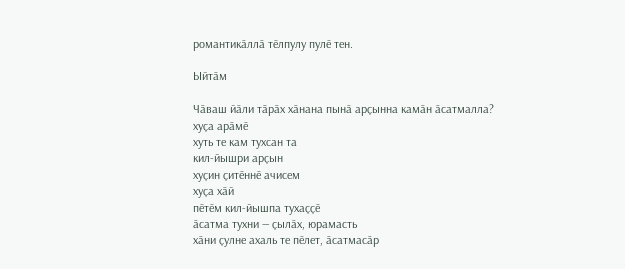романтикӑллӑ тӗлпулу пулӗ тен.

Ыйтӑм

Чӑваш йӑли тӑрӑх хӑнана пынӑ арҫынна камӑн ӑсатмалла?
хуҫа арӑмӗ
хуть те кам тухсан та
кил-йышри арҫын
хуҫин ҫитӗннӗ ачисем
хуҫа хӑй
пӗтӗм кил-йышпа тухаҫҫӗ
ӑсатма тухни — ҫылӑх, юрамасть
хӑни ҫулне ахаль те пӗлет, ӑсатмасӑр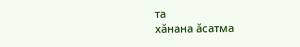та
хӑнана ӑсатма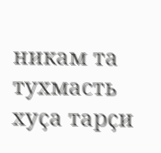никам та тухмасть
хуҫа тарҫи